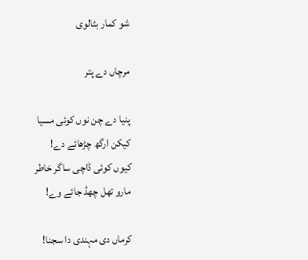شو کمار بٹالوی

مرچاں دے پتر

پنیا دے چن نوں کوئی مسیا
کیکن ارگھ چڑھائے دے!
کیوں کوئی ڈاچی ساگر خاطر
مارو تھل چھڈ جائے وے!

کرماں دی مہندی دا سجنا!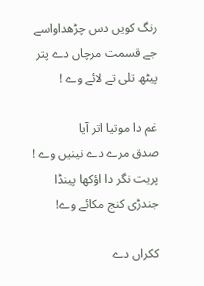رنگ کویں دس چڑھداواسے
جے قسمت مرچاں دے پتر
پیٹھ تلی تے لائے وے !

غم دا موتیا اتر آیا
صدق مرے دے نینیں وے !
پریت نگر دا اؤکھا پینڈا
جندڑی کنج مکائے وے!

ککراں دے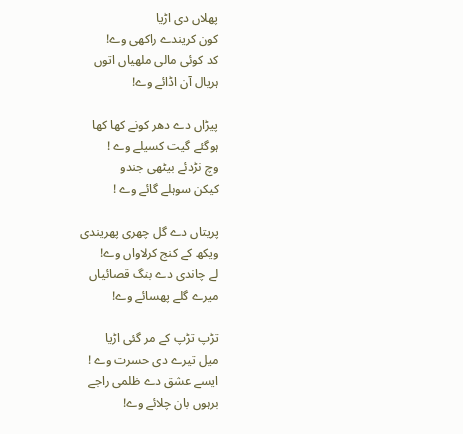پھلاں دی اڑیا
کون کریندے راکھی وے!
کد کوئی مالی ملھیاں اتوں
ہریال آن اڈائے وے!

پیڑاں دے دھر کونے کھا کھا
ہوگئے گیت کسیلے وے !
وچ نڑدئے بیٹھی جندو
کیکن سوہلے گائے وے !

پریتاں دے گل چھری پھریندی
ویکھ کے کنج کرلاواں وے!
لے چاندی دے بنگ قصائیاں
میرے گلے پھسائے وے!

تڑپ تڑپ کے مر گئی اڑیا
میل تیرے دی حسرت وے !
ایسے عشق دے ظلمی راجے
برہوں بان چلائے وے!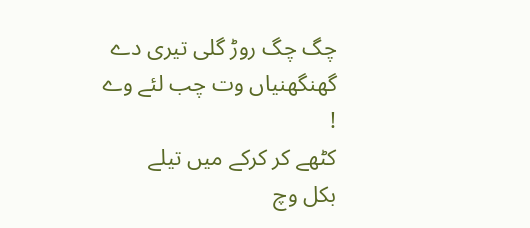چگ چگ روڑ گلی تیری دے
گھنگھنیاں وت چب لئے وے !
کٹھے کر کرکے میں تیلے
بکل وچ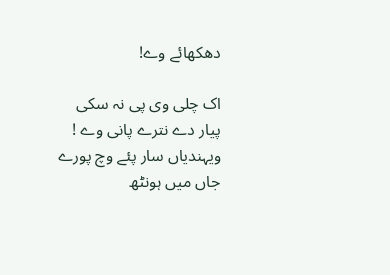دھکھائے وے!

اک چلی وی پی نہ سکی
پیار دے نترے پانی وے !
ویہندیاں سار پئے وچ پورے
جاں میں ہونٹھ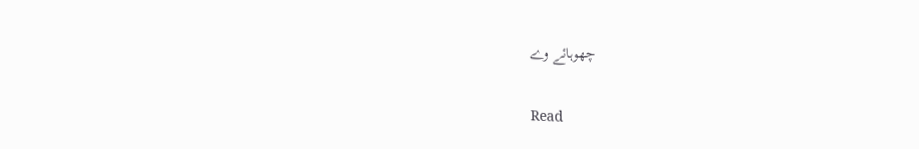چھوہائے وے

Read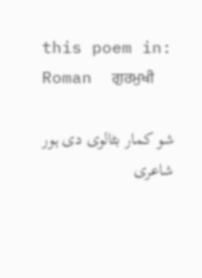this poem in: Roman  ਗੁਰਮੁਖੀ

شو کمار بٹالوی دی ہور شاعری